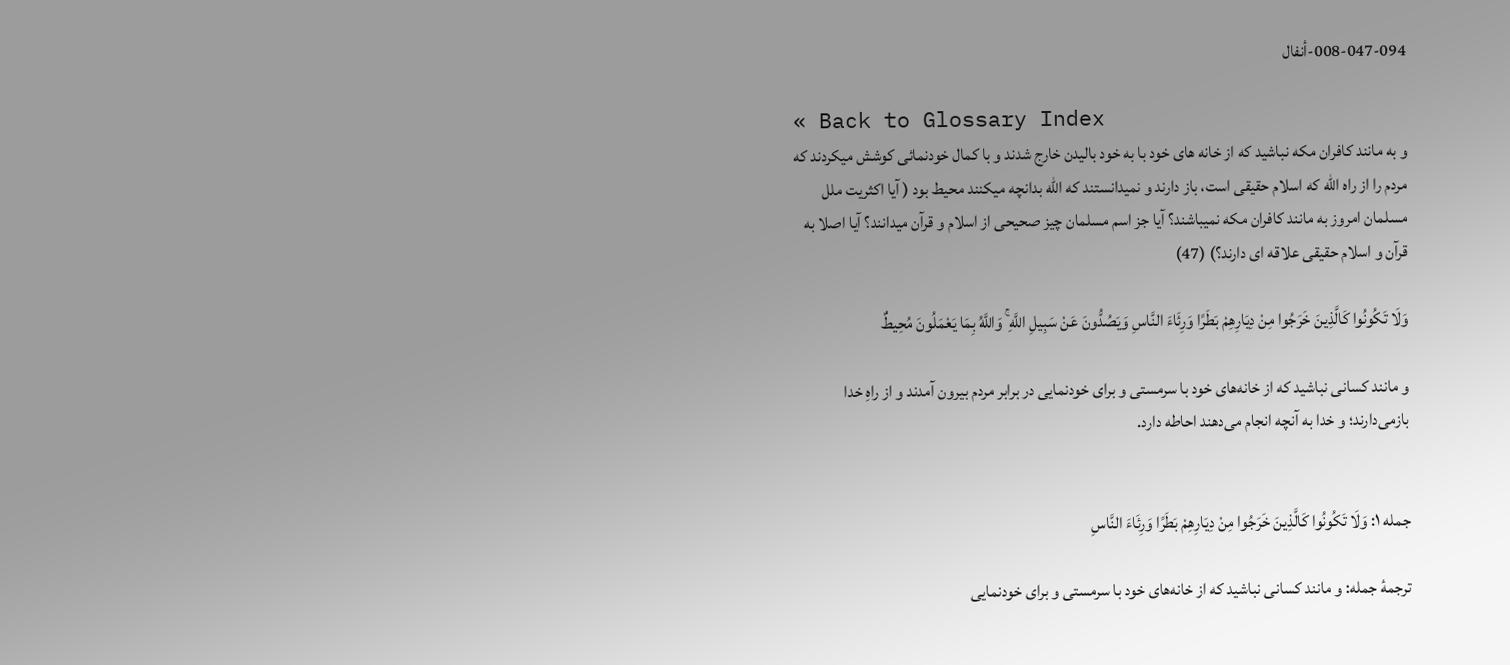008-047-094-أنفال

« Back to Glossary Index
و به مانند کافران مکه نباشید که از خانه های خود با به خود بالیدن خارج شدند و با کمال خودنمائی کوشش میکردند که مردم را از راه الله که اسلام حقیقی است، باز دارند و نمیدانستند که الله بدانچه میکنند محیط بود ( آیا اکثریت ملل مسلمان امروز به مانند کافران مکه نمیباشند؟ آیا جز اسم مسلمان چیز صحیحی از اسلام و قرآن میدانند؟ آیا اصلا به قرآن و اسلام حقیقی علاقه ای دارند؟) (47)

وَلَا تَكُونُوا كَالَّذِينَ خَرَجُوا مِنْ دِيَارِهِمْ بَطَرًا وَرِئَاءَ النَّاسِ وَيَصُدُّونَ عَنْ سَبِيلِ اللَّهِ ۚ وَاللَّهُ بِمَا يَعْمَلُونَ مُحِيطٌ

و مانند کسانی نباشید که از خانه‌های خود با سرمستی و برای خودنمایی در برابر مردم بیرون آمدند و از راهِ خدا بازمی‌دارند؛ و خدا به آنچه انجام می‌دهند احاطه دارد.


جمله ۱: وَلَا تَكُونُوا كَالَّذِينَ خَرَجُوا مِنْ دِيَارِهِمْ بَطَرًا وَرِئَاءَ النَّاسِ

ترجمهٔ جمله: و مانند کسانی نباشید که از خانه‌های خود با سرمستی و برای خودنمایی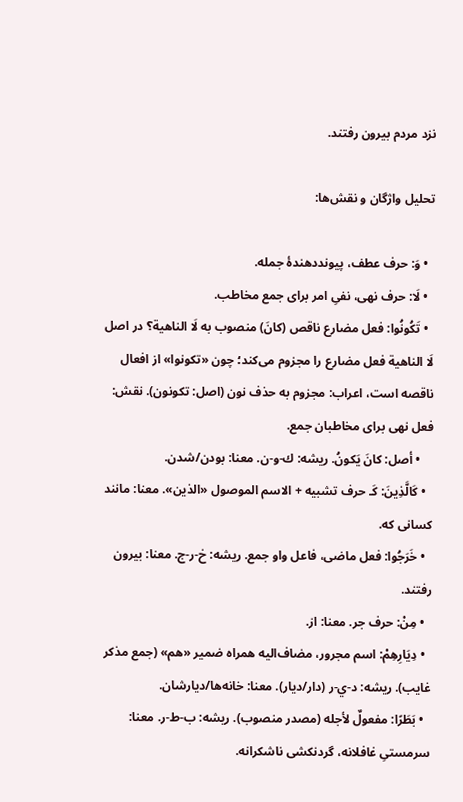نزد مردم بیرون رفتند.

تحلیل واژگان و نقش‌ها:

  • وَ: حرف عطف، پیونددهندهٔ جمله.
  • لَا: حرف نهی، نفیِ امر برای جمع مخاطب.
  • تَكُونُوا: فعل مضارع ناقص (كانَ) منصوب به لَا الناهية؟ در اصل لَا الناهية فعل مضارع را مجزوم می‌کند؛ چون «تكونوا» از افعال ناقصه است، اعراب: مجزوم به حذف نون (اصل: تكونون). نقش: فعل نهی برای مخاطبان جمع.
    • أصل: كانَ يَكونُ. ریشه: ك-و-ن. معنا: بودن/شدن.
  • كَالَّذِينَ: كَـ حرف تشبیه + الاسم الموصول «الذين». معنا: مانند کسانی که.
  • خَرَجُوا: فعل ماضی، فاعل واو جمع. ریشه: خ-ر-ج. معنا: بیرون رفتند.
  • مِنْ: حرف جر. معنا: از.
  • دِيَارِهِمْ: اسم مجرور، مضاف‌الیه همراه ضمیر «هم» (جمع مذکر غایب). ریشه: د-ي-ر (دار/دیار). معنا: خانه‌ها/دیارشان.
  • بَطَرًا: مفعولٌ لأجله (مصدر منصوب). ریشه: ب-ط-ر. معنا: سرمستیِ غافلانه، گردنکشی ناشکرانه.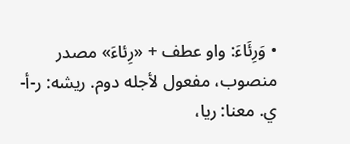• وَرِئَاءَ: واو عطف + «رِئاءَ» مصدر منصوب، مفعول لأجله دوم. ریشه: ر-أ-ي. معنا: ریا،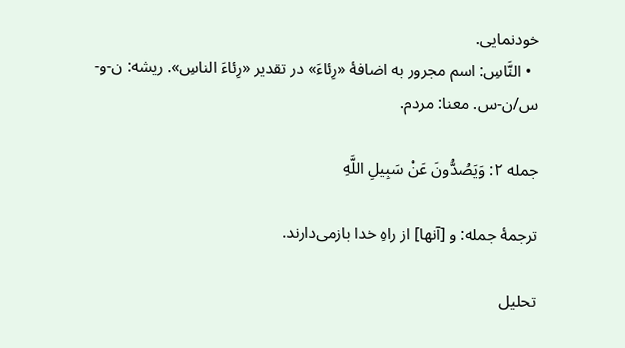خودنمایی.
  • النَّاسِ: اسم مجرور به اضافهٔ «رِئاءَ» در تقدیر «رِئاءَ الناسِ». ریشه: ن-و-س/ن-س. معنا: مردم.

جمله ۲: وَيَصُدُّونَ عَنْ سَبِيلِ اللَّهِ

ترجمهٔ جمله: و [آنها] از راهِ خدا بازمی‌دارند.

تحلیل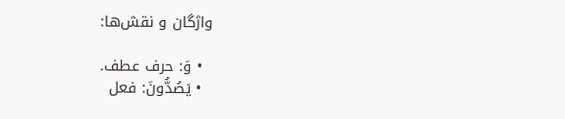واژگان و نقش‌ها:

  • وَ: حرف عطف.
  • يَصُدُّونَ: فعل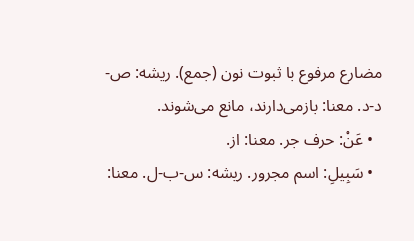مضارع مرفوع با ثبوت نون (جمع). ریشه: ص-د-د. معنا: بازمی‌دارند، مانع می‌شوند.
  • عَنْ: حرف جر. معنا: از.
  • سَبِيلِ: اسم مجرور. ریشه: س-ب-ل. معنا: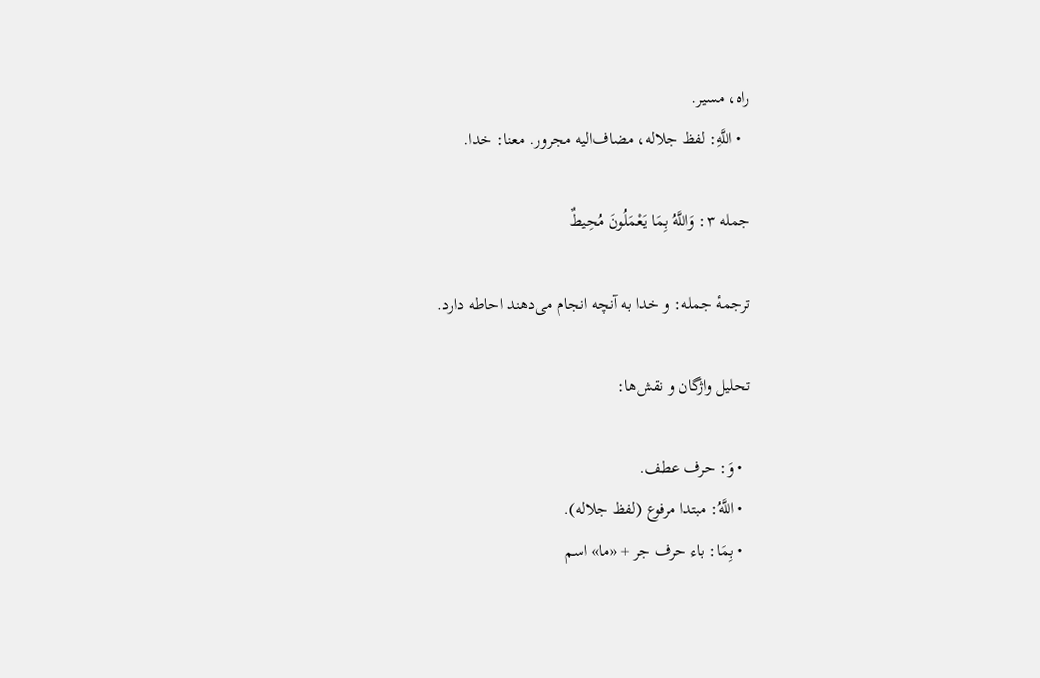راه، مسیر.
  • اللَّهِ: لفظ جلاله، مضاف‌الیه مجرور. معنا: خدا.

جمله ۳: وَاللَّهُ بِمَا يَعْمَلُونَ مُحِيطٌ

ترجمهٔ جمله: و خدا به آنچه انجام می‌دهند احاطه دارد.

تحلیل واژگان و نقش‌ها:

  • وَ: حرف عطف.
  • اللَّهُ: مبتدا مرفوع (لفظ جلاله).
  • بِمَا: باء حرف جر + «ما» اسم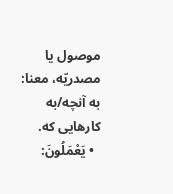موصول یا مصدریّه، معنا: به آنچه/به کارهایی که.
  • يَعْمَلُونَ: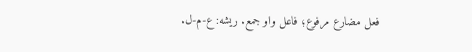فعل مضارع مرفوع؛ فاعل واو جمع. ریشه: ع-م-ل.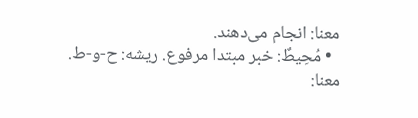معنا: انجام می‌دهند.
  • مُحِيطٌ: خبر مبتدا مرفوع. ریشه: ح-و-ط. معنا: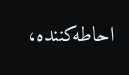احاطه‌کننده،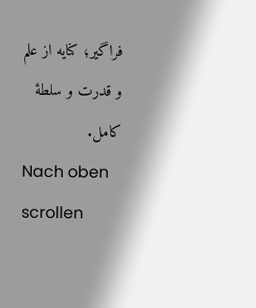فراگیر؛ کنایه از علم و قدرت و سلطهٔ کامل.
Nach oben scrollen